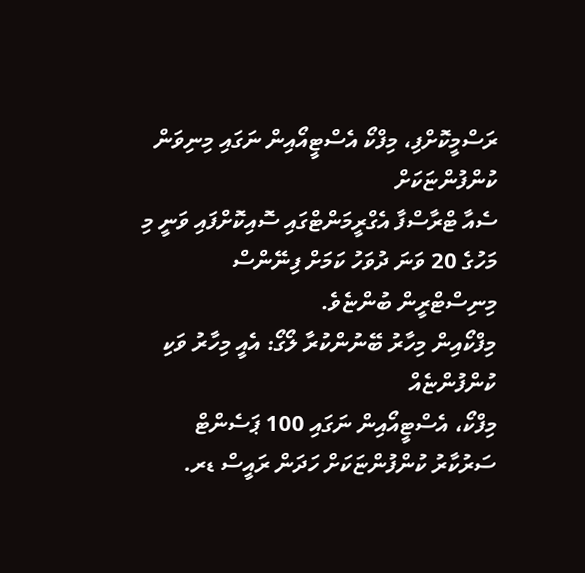ރަސްމީކޮށްފި، މިފްކޯ އެސްޓީއޯއިން ނަގައި މިނިވަން ކުންފުންޏަކަށް
ސެއާ ޓްރާސްފާ އެގްރީމަންޓްގައި ސޮއިކޮށްފައި ވަނީ މި މަހުގެ 20 ވަނަ ދުވަހު ކަމަށް ފިނޭންސް މިނިސްޓްރީން ބުންޏެވެ.
މިފްކޯއިން މިހާރު ބޭނުންކުރާ ލޯގޯ: އެއީ މިހާރު ވަކި ކުންފުންޏެއް
މިފްކޯ، އެސްޓީއޯއިން ނަގައި 100 ޕަސެންޓް ސަރުކާރު ކުންފުންޏަކަށް ހަދަން ރައީސް ޑރ.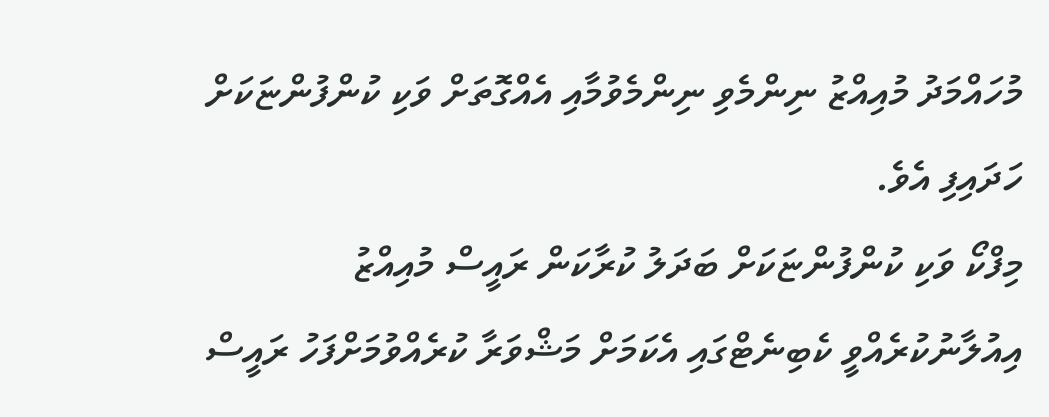މުހައްމަދު މުއިއްޒު ނިންމެވި ނިންމެވުމާއި އެއްގޮތަށް ވަކި ކުންފުންޏަކަށް ހަދައިފި އެވެ.
މިފްކޯ ވަކި ކުންފުންޏަކަށް ބަދަލު ކުރާކަން ރައީސް މުއިއްޒު އިއުލާނުކުރެއްވީ ކެބިނެޓްގައި އެކަމަށް މަޝްވަރާ ކުރެއްވުމަށްފަހު ރައީސް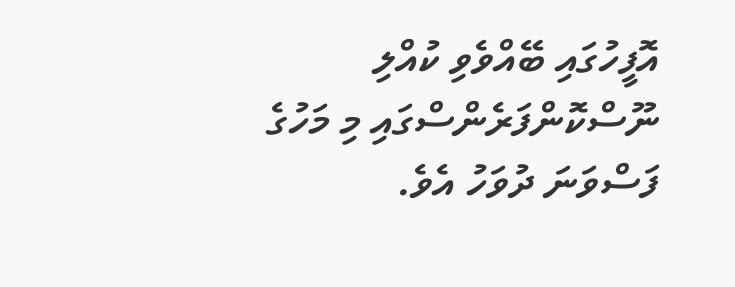އޮފީހުގައި ބޭއްވެވި ކުއްލި ނޫސްކޮންފަރެންސްގައި މި މަހުގެ ފަސްވަނަ ދުވަހު އެވެ.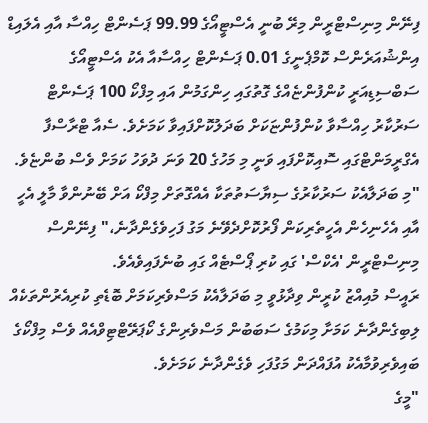ފިނޭން މިނިސްޓްރީން މިރޭ ބުނީ އެސްޓީއޯގެ 99.99 ޕަސެންޓް ހިއްސާ އާއި އެލައިޑް އިންޝުއަރެންސް ކޮމްޕެނީގެ 0.01 ޕަސެންޓް ހިއްސާއާ އެކު އެސްޓީއޯގެ ސަބްސިޑިއަރީ ކުންފުންޏެއްގެ ގޮތުގައި ހިންގަމުން އައި މިފްކޯ 100 ޕަސެންޓް ސަރުކާރު ހިއްސާވާ ކުންފުންޏަކަށް ބަދަލުކޮށްފައިވާ ކަމަށެވެ. ސެއާ ޓްރާސްފާ އެގްރީމަންޓްގައި ސޮއިކޮށްފައި ވަނީ މި މަހުގެ 20 ވަނަ ދުވަހު ކަމަށް ވެސް ބުންޏެވެ.
"މި ބަދަލާއެކު ސަރުކާރުގެ ސިޔާސަތުތަކާ އެއްގޮތަށް މިފްކޯ އަށް ބޭނުންވާ މާލީ އެހީ އާއި އެހެނިހެން އެހީތެރިކަން ފޯރުކޮށްދެވޭނެ މަގު ފަހިވެގެންދާނެ،" ފިނޭންސް މިނިސްޓްރީން 'އެކްސް' ގައި ކުރި ޕޯސްޓެއް ގައި ބުނެފައިވެއެވެ.
ރައީސް މުއިއްޒު ކުރީން ވިދާޅުވީ މި ބަދަލާއެކު މަސްވެރިކަމަށް ބޮޑެތި ކުރިއެރުންތަކެއް ލިބިގެންދާނެ ކަމަށާ މިކަމުގެ ސަބަބުން މަސްވެރިންގެ ކޯޕަރޭޓްޓިވްއެއް ވެސް މިފްކޯގެ ބައިވެރިވުމާއެކު އުފައްދަން މަގުފަހި ވެގެންދާނެ ކަމަށެވެ.
"މީގެ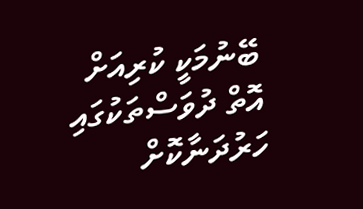ބޭނުމަކީ ކުރިއަށް އޮތް ދުވަސްތަކުގައި ހަރުދަނާކޮށް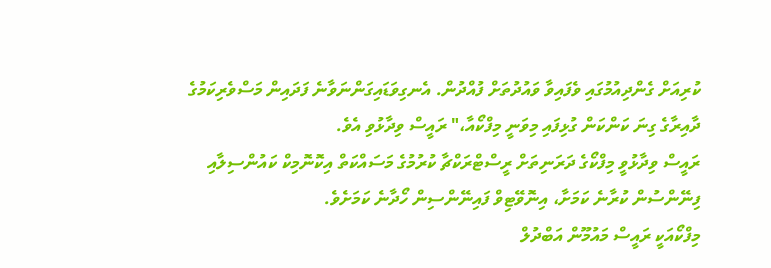ކުރިއަށް ގެންދިއުމުގައި ވެފައިވާ ވައުދުތަށް ފުއްދުން. އެނގިވަޑައިގަންނަވާނެ ފަދައިން މަސްވެރިކަމުގެ ދާއިރާގެ ގިނަ ކަންކަން ގުޅިފައި މިވަނީ މިފްކޯއާ،" ރައީސް ވިދާޅުވި އެވެ.
ރައީސް ވިދާޅުވީ މިފްކޯގެ ދަރަނިތަށް ރީސްޓްރަކްޗާ ކުރުމުގެ މަސައްކަތް އިކޮނޮމިކް ކައުންސިލާއި ފިނޭންސުން ކުރާނެ ކަމަށާ، އިނޮވޭޓިވް ފައިނޭންސިން ހޯދާނެ ކަމަށެވެ.
މިފްކޯއަކީ ރައީސް މައުމޫން އަބްދުލް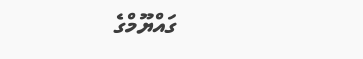ގައްޔޫމްގެ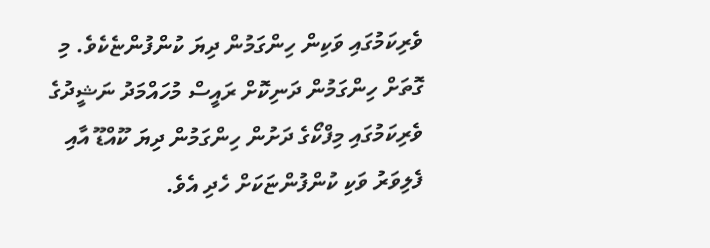ވެރިކަމުގައި ވަކިން ހިންގަމުން ދިޔަ ކުންފުންޏެކެވެ. މި ގޮތަށް ހިންގަމުން ދަނިކޮށް ރައީސް މުހައްމަދު ނަޝީދުގެ ވެރިކަމުގައި މިފްކޯގެ ދަށުން ހިންގަމުން ދިޔަ ކޫއްޑޫ އާއި ފެލިވަރު ވަކި ކުންފުންޏަކަށް ހެދި އެވެ.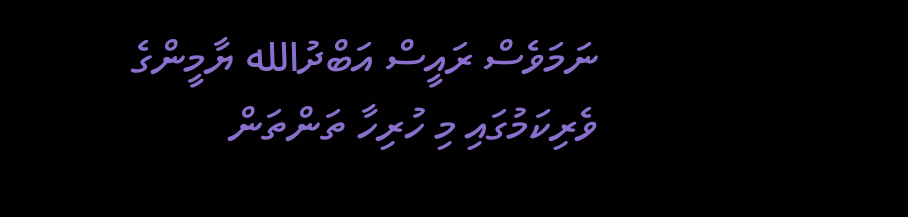ނަމަވެސް ރައީސް އަބްދުالله ޔާމީންގެ ވެރިކަމުގައި މި ހުރިހާ ތަންތަން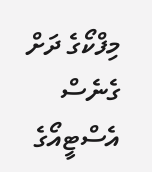މިފްކޯގެ ދަށް ގެނެސް އެސްޓީއޯގެ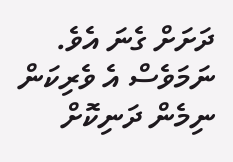ދަށަށް ގެނަ އެވެ. ނަމަވެސް އެ ވެރިކަން ނިމެން ދަނިކޮށް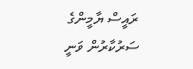ރައީސް ޔާމީންގެ ސަރުކާރުން ވަނީ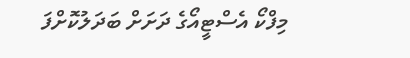މިފްކޯ އެސްޓީއޯގެ ދަށަށް ބަދަލުކޮށްފަ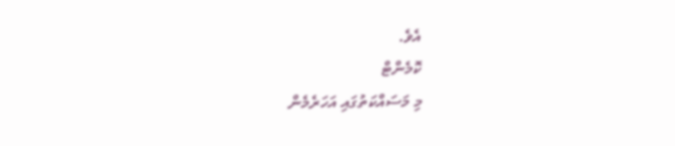އެވެ.
ކޮމެންޓް
މި މަސައްކަތުގައި އަހަރެމެން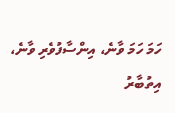ހަމަ ހަމަ ވާނެ، އިންސާފުވެރި ވާނެ، އިތުބާރު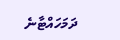ދަމަހައްޓާނެ